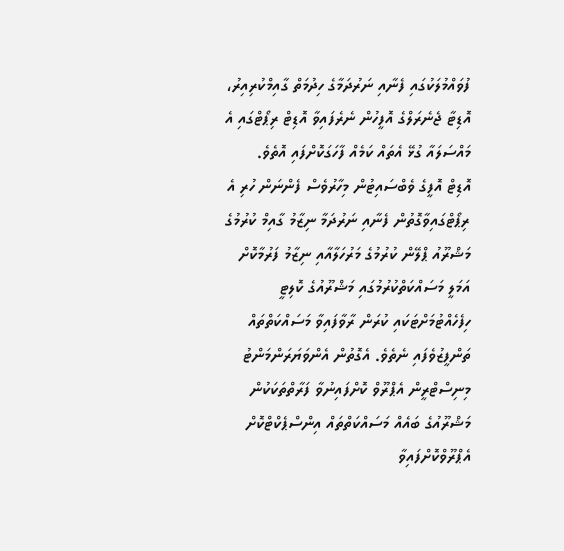ފުވައްމުލަކުގައި ފެނާއި ނަރުދަމާގެ ހިދުމަތް ގާއިމްކުރިއިރު، އޮޑިޓާ ޖެނެރަލްގެ އޮފީހުން ނެރެފައިވާ އޮޑިޓް ރިޕޯޓްގައި އެ މައްސަލައާ ގުޅޭ އެތައް ކަމެއް ފާހަގަކޮށްފައި އޮތެވެ.
އޮޑިޓް އޮފީގެ ވެބްސައިޓުން މިހާރުވެސް ފެންނަން ހުރި އެ ރިޕޯޓްގައިވާގޮތުން ފެނާއި ނަރުދަމާ ނިޒާމު ގާއިމް ކުރުމުގެ މަޝްރޫއު ޕްލޭން ކުރުމުގެ މަރުހަލާއާއި ނިޒާމު ފަރުމާކޮށް އަމަލީ މަސައްކަތްކުރުމުގައި މަޝްރޫއުގެ ކޮލިޓީ ހިފެހެއްޓުމަށްޓަކައި ކުރަން ރާވާފައިވާ މަސައްކަތްތައް ތަންފީޒުވެފައި ނެތެވެ. އެގޮތުން އެންވަޔަރަންމަންޓު މިނިސްޓްރީން އެޕްރޫވް ކޮށްފައިނުވާ ފަރާތްތަކަކުން މަޝްރޫއުގެ ބައެއް މަސައްކަތްތައް އިންސްޕެކްޓްކޮށް އެޕްރޫވްކޮށްފައިވާ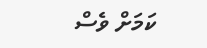ކަމަށް ވެސް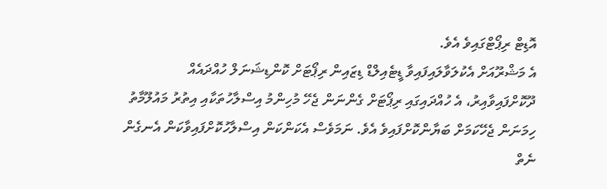އޮޑިޓް ރިޕޯޓްގައިވެ އެވެ.
އެ މަޝްރޫއަށް އެކުލަވާލައިފައިވާ ޑީޓެއިލްޑް ޑިޒައިން ރިޕޯޓަށް ކޮންޑިޝަނަލް ހުއްދައެއް ދޫކޮށްފައިވާއިރު، އެ ހުއްދައިގައި ރިޕޯޓަށް ގެންނަން ޖެހޭ މުހިންމު އިސްލާހުތަކާއި އިތުރު މައުލޫމާތު ހިމަނަން ޖެހޭކަމަށް ބަޔާންކޮށްފައިވެ އެވެ. ނަމަވެސް އެކަންކަން އިސްލާހުކޮށްފައިވާކަން އެނގެން ނެތް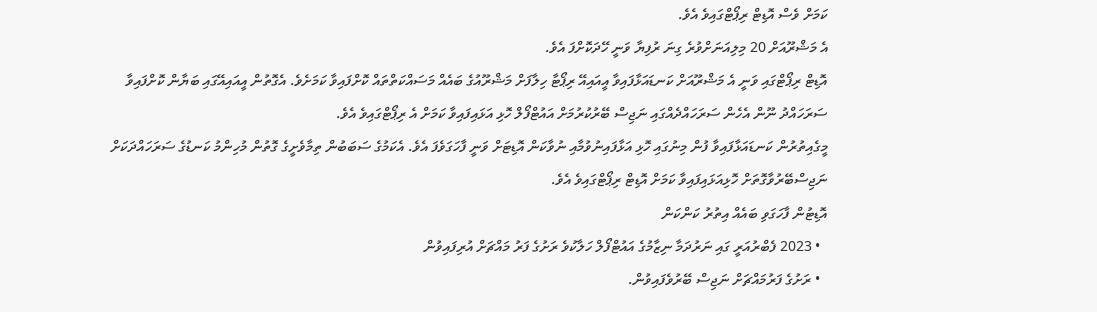ކަމަށް ވެސް އޮޑިޓް ރިޕޯޓްގައިވެ އެވެ.
އެ މަޝްރޫއަށް 20 މިލިއަނަށްވުރެ ގިނަ ރުފިޔާ ވަނީ ހޭދަކޮށްފަ އެވެ.
އޮޑިޓް ރިޕޯޓްގައި ވަނީ އެ މަޝްރޫއަށް ކަނޑައަޅާފައިވާ އީއައިއޭ ރިޕޯޓާ ހިލާފަށް މަޝްރޫއުގެ ބައެއް މަސައްކަތްތައް ކޮށްފައިވާ ކަމަށެވެ. އެގޮތުން އީއައިއޭގައި ބަޔާން ކޮށްފައިވާ ސަރަހައްދު ނޫން އެހެން ސަރަހައްދެއްގައި ނަޖިސް ބޭރުކުރުމަށް އައުޓްފޯލް ހޮޅި އަޅައިފައިވާ ކަމަށް އެ ރިޕޯޓްގައިވެ އެވެ.
މީގެއިތުރުން ކަނޑައަޅާފައިވާ ފުން މިނުގައި ހޮޅި އަޅާފައިނުވުމާއި ނުވާކަން އޮޑިޓަށް ވަނީ ފާހަގަވެފަ އެވެ. އެކަމުގެ ސަބަބުން ތިމާވެށީގެ ގޮތުން މުހިންމު ކަނޑުގެ ސަރަހައްދަކަށް ނަޖިސްބޭރުވާގޮތަށް ހޮޅިއަޅައިފައިވާ ކަމަށް އޮޑިޓް ރިޕޯޓްގައިވެ އެވެ.
އޮޑިޓުން ފާހަގަވި ބައެއް އިތުރު ކަންކަން
  • 2023 ފެބްރުއަރީ ގައި ނަރުދަމާ ނިޒާމުގެ އައުޓްފޯލް ހަލާކުވެ ރަށުގެ ފަރު މައްޗަށް އުރިފައިވުން
  • ރަށުގެ ފަރުމައްޗަށް ނަޖިސް ބޭރުވެފައިވުން.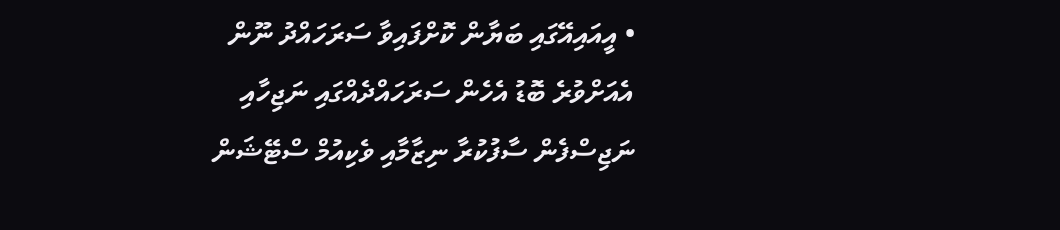• އީއައިއޭގައި ބަޔާން ކޮށްފައިވާ ސަރަހައްދު ނޫން އެއަށްވުރެ ބޮޑު އެހެން ސަރަހައްދެއްގައި ނަޖިހާއި ނަޖިސްފެން ސާފުކުރާ ނިޒާމާއި ވެކިއުމް ސްޓޭޝަން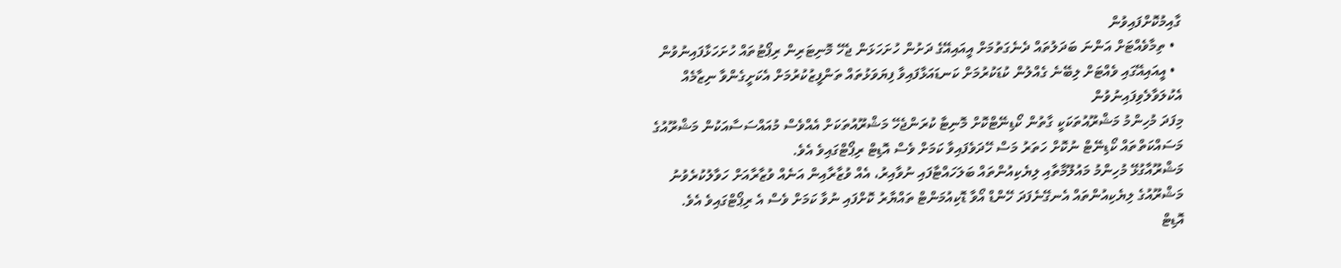ގާއިމުކޮށްފައިވުން
  • ތިމާވެއްޓަށް އަންނަ ބަދަލުތައް ދެނެގަތުމަށް އީއައިއޭގެ ދަށުން ހުށަހަޅަން ޖެހޭ މޮނިޓަރިން ރިޕޯޓުތައް ހުށަހަޅާފައިނުވުން
  • އީއައިއޭގައި ވެއްޓަށް ލިބޭނެ ގެއްލުން ކުޑަކުރުމަށް ކަނޑައަޅާފައިވާ ފިޔަވަޅުތައް ތަންފީޒުކުރުމަށް އެކަށީގެންވާ ނިޒާމެއް އެކުލަވާލެވިފައިނުވުން
މިފަދަ މުހިންމު މަޝްރޫއުތަކަކީ ގާތުން ކޯޑިނޭޓްކޮށް މޮނިޓާ ކުރަންޖެހޭ މަޝްރޫއުތަކަށް އެއްވެސް މުއައްސަސާއަކުން މަޝްރޫއުގެ މަސައްކަތްތައް ކޯޑިނޭޓް ނުކޮށް ހަތަރު މަސް ހޭދަވެފައިވާ ކަމަށް ވެސް އޮޑިޓް ރިޕޯޓްގައިވެ އެވެ.
މަޝްރޫއާގުޅޭ މުހިންމު މައުލޫމާތާއި ލިޔެކިއުންތައް ބަލަހައްޓާފައި ނުވާއިރު، އެއް ވުޒާރާއިން އަނެއް ވުޒާރާއަށް ހަވާލުކުރެވުނު މަޝްރޫއުގެ ލިޔެކިއުންތައް އެނގޭނެފަދަ ހޭންޑް އޯވާ ޑޮކިއުމަންޓް ތައްޔާރު ކޮށްފައި ނުވާ ކަމަށް ވެސް އެ ރިޕޯޓްގައިވެ އެވެ.
އޮޑިޓް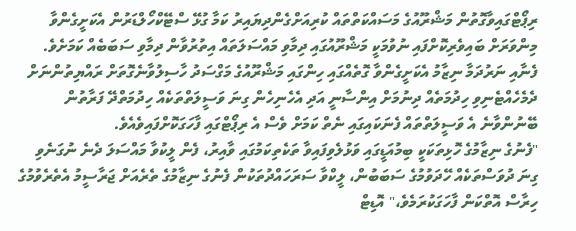ރިޕޯޓްގައިވާގޮތުން މަޝްރޫއުގެ މަސައްކަތްތައް ކުރިއަށްގެންދިޔައިރު ކަމާ ގުޅޭ ސްޓޭކްހޯލްޑަރުން އެކަށީގެންވާ މިންވަރަށް ބައިވެރިކޮށްފައި ނުވުމަކީ މަޝްރޫއުގައި ދިމާވި މައްސަލަތައް އިތުރުވާން ދިމާވި ސަބަބެއް ކަމަށެވެ.
ފެނާއި ނަރުދަމާ ނިޒާމު އެކަށީގެންވާ ގޮތެއްގައި ހިންގައި މަޝްރޫއުގެ މަގްސަދު ހާސިލުވާނެގޮތަށް ރައްޔިތުންނަށް ދެމެހެއްޓެނިވި ހިދުމަތެއް ދިނުމަށް އިންސާނީ އަދި އެހެނިހެން ގިނަ ވަސީލަތްތަކެއް ހިދުމަތްދޭ ފަރާތުން ބޭނުންވާނެ އެ ވަސީލަތްތައް ފެނަކައިގައި ނެތް ކަމަށް ވެސް އެ ރިޕޯޓްގައި ފާހަގަކޮށްފައިވެއެވެ.
"ފެނުގެ ނިޒާމުގެ ހޮޅިތަކަކީ ބިމުއަޑީގައި ވަޅުލެވިފައިވާ ތަކެތިކަމުގައި ވާއިރު، ފެން ލީކުވާ މައްސަލަ ދެނެ ނުގަނެވި ގިނަ ދުވަސްތަކެއް ހޭދަވުމުގެ ސަބަބުން، ލީކްވާ ސަރަހައްދުތަކުން ފެނުގެ ނިޒާމުގެ ތެރެއަށް ޖަރާސީމު އެތެރެވުމުގެ ހިރާސް އޮތްކަން ފާހަގަކުރަމެވެ،" އޮޑިޓް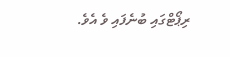ރިޕޯޓްގައި ބުނެފައި ވެ އެވެ.